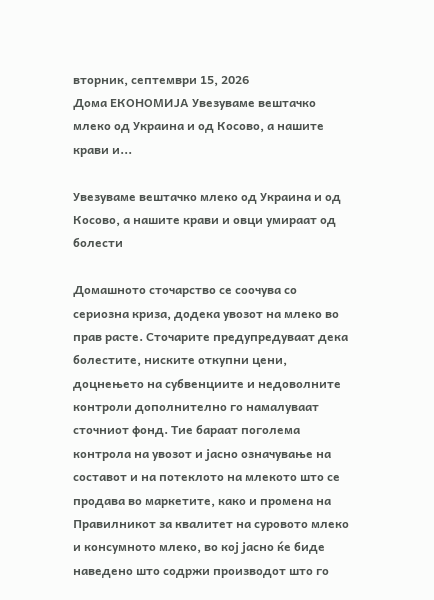вторник, септември 15, 2026
Дома ЕКОНОМИЈА Увезуваме вештачко млеко од Украина и од Косово, а нашите крави и...

Увезуваме вештачко млеко од Украина и од Косово, а нашите крави и овци умираат од болести

Домашното сточарство се соочува со сериозна криза, додека увозот на млеко во прав расте. Сточарите предупредуваат дека болестите, ниските откупни цени, доцнењето на субвенциите и недоволните контроли дополнително го намалуваат сточниот фонд. Тие бараат поголема контрола на увозот и јасно означување на составот и на потеклото на млекото што се продава во маркетите, како и промена на Правилникот за квалитет на суровото млеко и консумното млеко, во кој јасно ќе биде наведено што содржи производот што го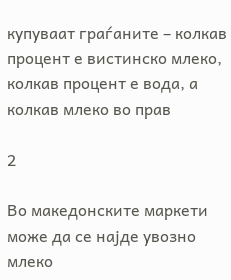купуваат граѓаните – колкав процент е вистинско млеко, колкав процент е вода, а колкав млеко во прав

2

Во македонските маркети може да се најде увозно млеко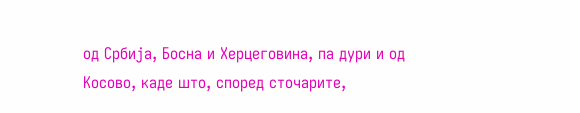од Србија, Босна и Херцеговина, па дури и од Косово, каде што, според сточарите,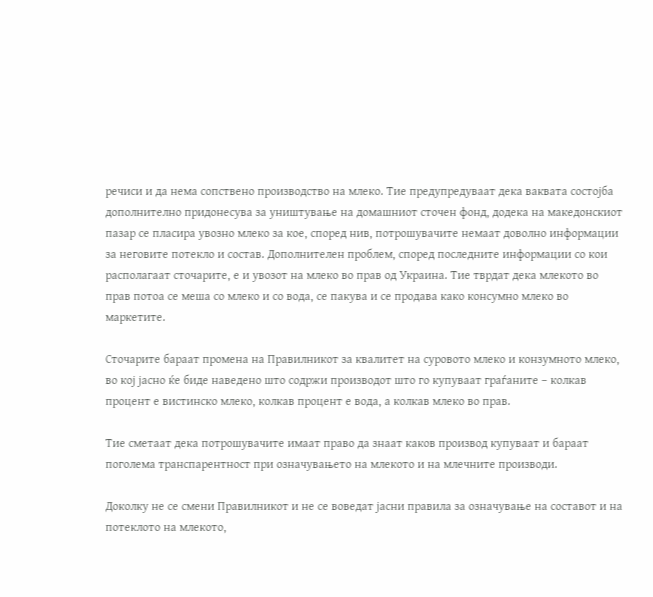речиси и да нема сопствено производство на млеко. Тие предупредуваат дека ваквата состојба дополнително придонесува за уништување на домашниот сточен фонд, додека на македонскиот пазар се пласира увозно млеко за кое, според нив, потрошувачите немаат доволно информации за неговите потекло и состав. Дополнителен проблем, според последните информации со кои располагаат сточарите, е и увозот на млеко во прав од Украина. Тие тврдат дека млекото во прав потоа се меша со млеко и со вода, се пакува и се продава како консумно млеко во маркетите.

Сточарите бараат промена на Правилникот за квалитет на суровото млеко и конзумното млеко, во кој јасно ќе биде наведено што содржи производот што го купуваат граѓаните – колкав процент е вистинско млеко, колкав процент е вода, а колкав млеко во прав.

Тие сметаат дека потрошувачите имаат право да знаат каков производ купуваат и бараат поголема транспарентност при означувањето на млекото и на млечните производи.

Доколку не се смени Правилникот и не се воведат јасни правила за означување на составот и на потеклото на млекото,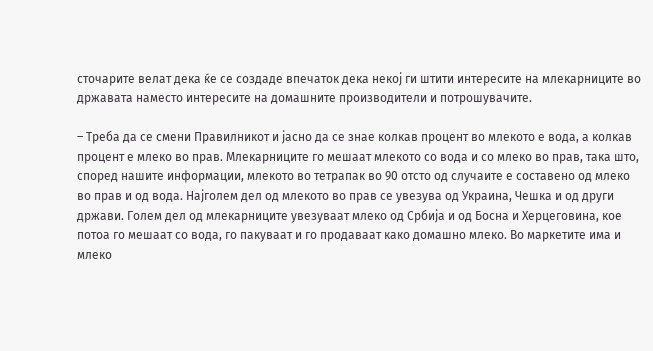сточарите велат дека ќе се создаде впечаток дека некој ги штити интересите на млекарниците во државата наместо интересите на домашните производители и потрошувачите.

– Треба да се смени Правилникот и јасно да се знае колкав процент во млекото е вода, а колкав процент е млеко во прав. Млекарниците го мешаат млекото со вода и со млеко во прав, така што, според нашите информации, млекото во тетрапак во 90 отсто од случаите е составено од млеко во прав и од вода. Најголем дел од млекото во прав се увезува од Украина, Чешка и од други држави. Голем дел од млекарниците увезуваат млеко од Србија и од Босна и Херцеговина, кое потоа го мешаат со вода, го пакуваат и го продаваат како домашно млеко. Во маркетите има и млеко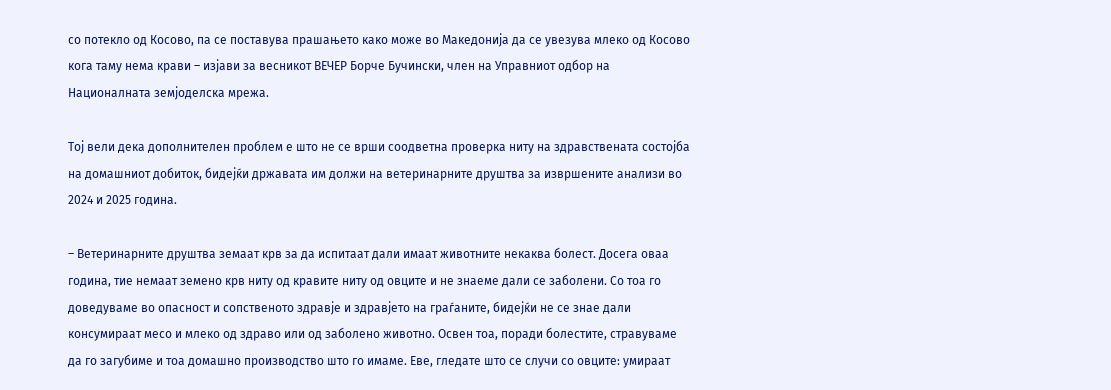со потекло од Косово, па се поставува прашањето како може во Македонија да се увезува млеко од Косово кога таму нема крави – изјави за весникот ВЕЧЕР Борче Бучински, член на Управниот одбор на Националната земјоделска мрежа.

Тој вели дека дополнителен проблем е што не се врши соодветна проверка ниту на здравствената состојба на домашниот добиток, бидејќи државата им должи на ветеринарните друштва за извршените анализи во 2024 и 2025 година.

– Ветеринарните друштва земаат крв за да испитаат дали имаат животните некаква болест. Досега оваа година, тие немаат земено крв ниту од кравите ниту од овците и не знаеме дали се заболени. Со тоа го доведуваме во опасност и сопственото здравје и здравјето на граѓаните, бидејќи не се знае дали консумираат месо и млеко од здраво или од заболено животно. Освен тоа, поради болестите, стравуваме да го загубиме и тоа домашно производство што го имаме. Еве, гледате што се случи со овците: умираат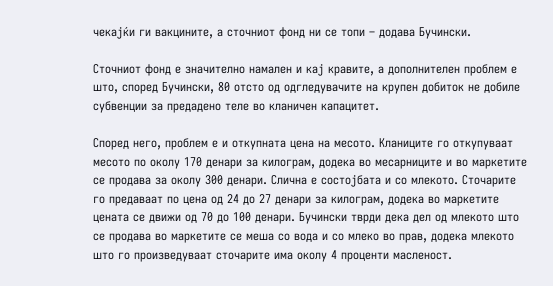чекајќи ги вакцините, а сточниот фонд ни се топи – додава Бучински.

Сточниот фонд е значително намален и кај кравите, а дополнителен проблем е што, според Бучински, 80 отсто од одгледувачите на крупен добиток не добиле субвенции за предадено теле во кланичен капацитет.

Според него, проблем е и откупната цена на месото. Кланиците го откупуваат месото по околу 170 денари за килограм, додека во месарниците и во маркетите се продава за околу 300 денари. Слична е состојбата и со млекото. Сточарите го предаваат по цена од 24 до 27 денари за килограм, додека во маркетите цената се движи од 70 до 100 денари. Бучински тврди дека дел од млекото што се продава во маркетите се меша со вода и со млеко во прав, додека млекото што го произведуваат сточарите има околу 4 проценти масленост.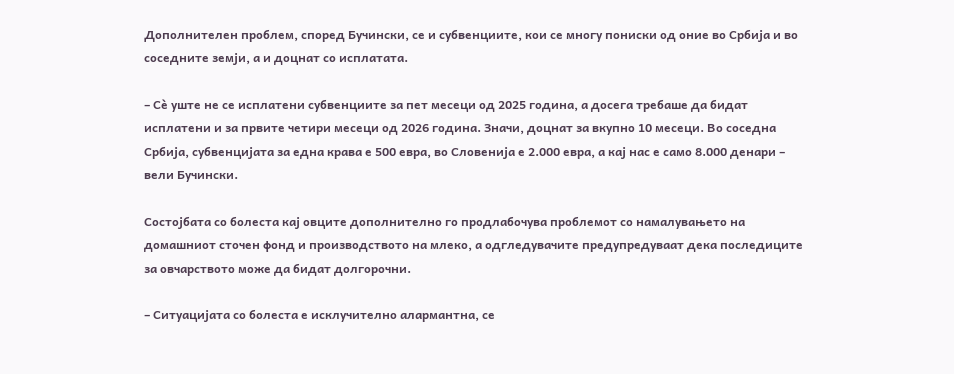Дополнителен проблем, според Бучински, се и субвенциите, кои се многу пониски од оние во Србија и во соседните земји, а и доцнат со исплатата.

– Сè уште не се исплатени субвенциите за пет месеци од 2025 година, а досега требаше да бидат исплатени и за првите четири месеци од 2026 година. Значи, доцнат за вкупно 10 месеци. Во соседна Србија, субвенцијата за една крава е 500 евра, во Словенија е 2.000 евра, а кај нас е само 8.000 денари – вели Бучински.

Состојбата со болеста кај овците дополнително го продлабочува проблемот со намалувањето на домашниот сточен фонд и производството на млеко, а одгледувачите предупредуваат дека последиците за овчарството може да бидат долгорочни.

– Ситуацијата со болеста е исклучително алармантна, се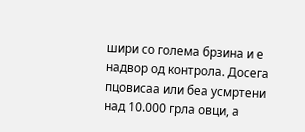шири со голема брзина и е надвор од контрола. Досега пцовисаа или беа усмртени над 10.000 грла овци, а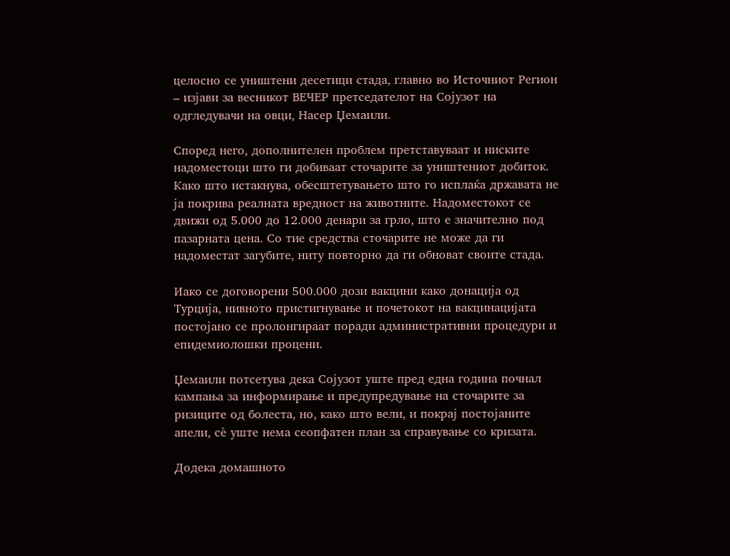целосно се уништени десетици стада, главно во Источниот Регион – изјави за весникот ВЕЧЕР претседателот на Сојузот на одгледувачи на овци, Насер Џемаили.

Според него, дополнителен проблем претставуваат и ниските надоместоци што ги добиваат сточарите за уништениот добиток. Како што истакнува, обесштетувањето што го исплаќа државата не ја покрива реалната вредност на животните. Надоместокот се движи од 5.000 до 12.000 денари за грло, што е значително под пазарната цена. Со тие средства сточарите не може да ги надоместат загубите, ниту повторно да ги обноват своите стада.

Иако се договорени 500.000 дози вакцини како донација од Турција, нивното пристигнување и почетокот на вакцинацијата постојано се пролонгираат поради административни процедури и епидемиолошки процени.

Џемаили потсетува дека Сојузот уште пред една година почнал кампања за информирање и предупредување на сточарите за ризиците од болеста, но, како што вели, и покрај постојаните апели, сè уште нема сеопфатен план за справување со кризата.

Додека домашното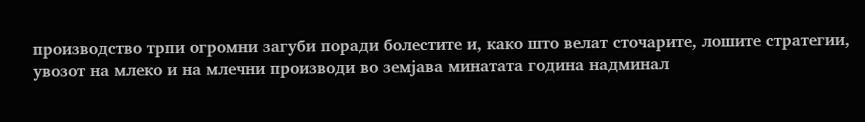производство трпи огромни загуби поради болестите и, како што велат сточарите, лошите стратегии, увозот на млеко и на млечни производи во земјава минатата година надминал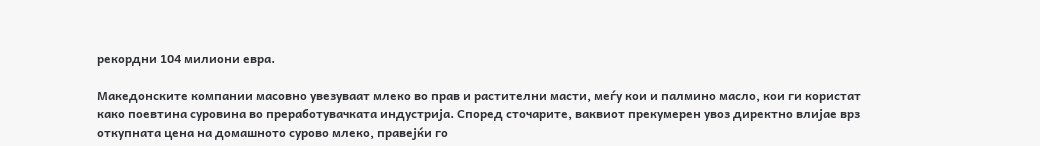рекордни 104 милиони евра.

Македонските компании масовно увезуваат млеко во прав и растителни масти, меѓу кои и палмино масло, кои ги користат како поевтина суровина во преработувачката индустрија. Според сточарите, ваквиот прекумерен увоз директно влијае врз откупната цена на домашното сурово млеко, правејќи го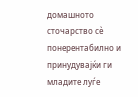домашното сточарство сè понерентабилно и принудувајќи ги младите луѓе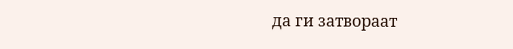да ги затвораат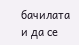бачилата и да се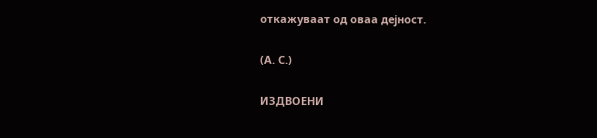откажуваат од оваа дејност.

(А. С.)

ИЗДВОЕНИ